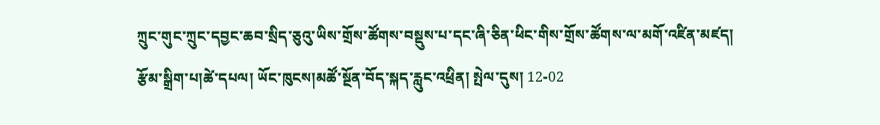ཀྲུང་གུང་ཀྲུང་དབྱང་ཆབ་སྲིད་ཅུའུ་ཡིས་གྲོས་ཚོགས་བསྡུས་པ་དང་ཞི་ཅིན་ཕིང་གིས་གྲོས་ཚོགས་ལ་མགོ་འཛིན་མཛད།
རྩོམ་སྒྲིག་པ།ཚེ་དཔལ། ཡོང་ཁུངས།མཚོ་སྔོན་བོད་སྐད་རླུང་འཕྲིན། སྤེལ་དུས། 12-02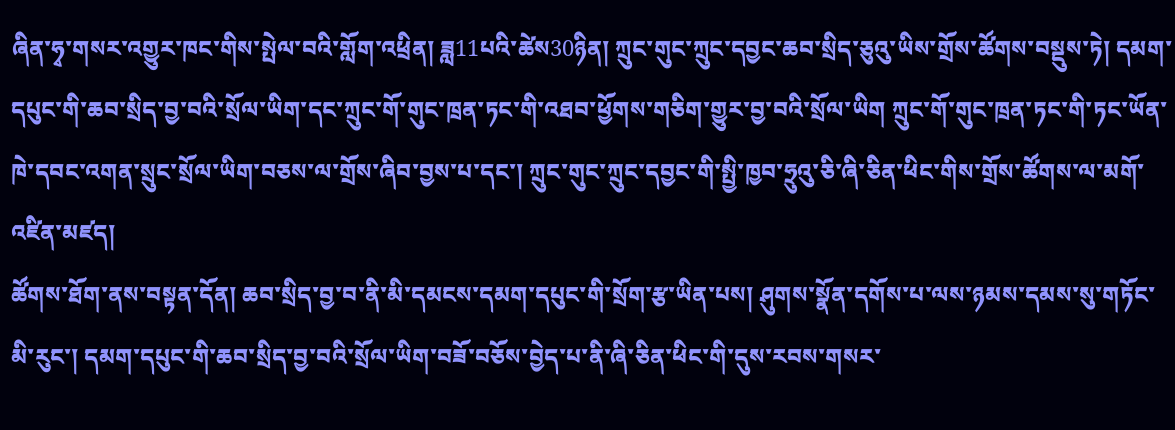ཞིན་ཧྭ་གསར་འགྱུར་ཁང་གིས་སྤེལ་བའི་གློག་འཕྲིན། ཟླ11པའི་ཚེས30ཉིན། ཀྲུང་གུང་ཀྲུང་དབྱང་ཆབ་སྲིད་ཅུའུ་ཡིས་གྲོས་ཚོགས་བསྡུས་ཏེ། དམག་དཔུང་གི་ཆབ་སྲིད་བྱ་བའི་སྲོལ་ཡིག་དང་ཀྲུང་གོ་གུང་ཁྲན་ཏང་གི་འཐབ་ཕྱོགས་གཅིག་གྱུར་བྱ་བའི་སྲོལ་ཡིག ཀྲུང་གོ་གུང་ཁྲན་ཏང་གི་ཏང་ཡོན་ཁེ་དབང་འགན་སྲུང་སྲོལ་ཡིག་བཅས་ལ་གྲོས་ཞིབ་བྱས་པ་དང་། ཀྲུང་གུང་ཀྲུང་དབྱང་གི་སྤྱི་ཁྱབ་ཧྲུའུ་ཅི་ཞི་ཅིན་ཕིང་གིས་གྲོས་ཚོགས་ལ་མགོ་འཛིན་མཛད།
ཚོགས་ཐོག་ནས་བསྟན་དོན། ཆབ་སྲིད་བྱ་བ་ནི་མི་དམངས་དམག་དཔུང་གི་སྲོག་རྩ་ཡིན་པས། ཤུགས་སྣོན་དགོས་པ་ལས་ཉམས་དམས་སུ་གཏོང་མི་རུང་། དམག་དཔུང་གི་ཆབ་སྲིད་བྱ་བའི་སྲོལ་ཡིག་བཟོ་བཅོས་བྱེད་པ་ནི་ཞི་ཅིན་ཕིང་གི་དུས་རབས་གསར་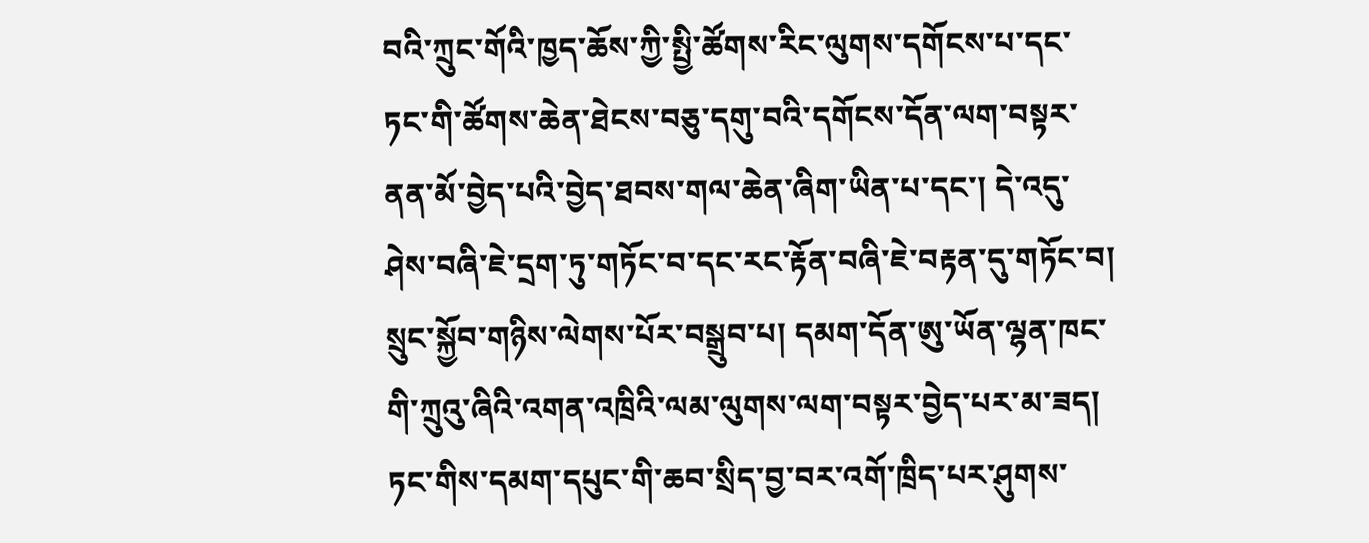བའི་ཀྲུང་གོའི་ཁྱད་ཆོས་ཀྱི་སྤྱི་ཚོགས་རིང་ལུགས་དགོངས་པ་དང་ཏང་གི་ཚོགས་ཆེན་ཐེངས་བཅུ་དགུ་བའི་དགོངས་དོན་ལག་བསྟར་ནན་མོ་བྱེད་པའི་བྱེད་ཐབས་གལ་ཆེན་ཞིག་ཡིན་པ་དང་། དེ་འདུ་ཤེས་བཞི་ཇེ་དྲག་ཏུ་གཏོང་བ་དང་རང་རྟོན་བཞི་ཇེ་བརྟན་དུ་གཏོང་བ། སྲུང་སྐྱོབ་གཉིས་ལེགས་པོར་བསྒྲུབ་པ། དམག་དོན་ཨུ་ཡོན་ལྷན་ཁང་གི་ཀྲུའུ་ཞིའི་འགན་འཁྲིའི་ལམ་ལུགས་ལག་བསྟར་བྱེད་པར་མ་ཟད། ཏང་གིས་དམག་དཔུང་གི་ཆབ་སྲིད་བྱ་བར་འགོ་ཁྲིད་པར་ཤུགས་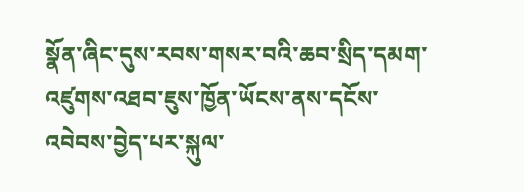སྣོན་ཞིང་དུས་རབས་གསར་བའི་ཆབ་སྲིད་དམག་འཛུགས་འཐབ་ཇུས་ཁྱོན་ཡོངས་ནས་དངོས་འབེབས་བྱེད་པར་སྐུལ་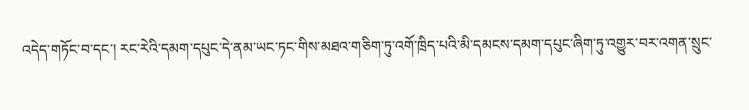འདེད་གཏོང་བ་དང་། རང་རེའི་དམག་དཔུང་དེ་ནམ་ཡང་ཏང་གིས་མཐའ་གཅིག་ཏུ་འགོ་ཁྲིད་པའི་མི་དམངས་དམག་དཔུང་ཞིག་ཏུ་འགྱུར་བར་འགན་སྲུང་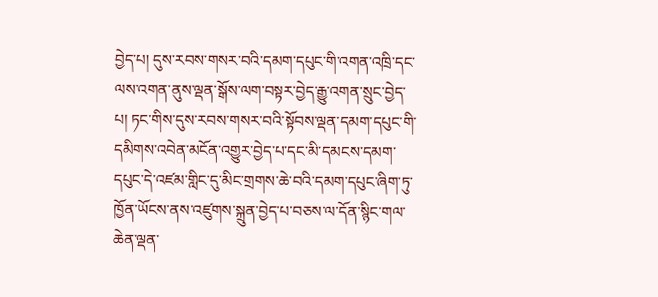བྱེད་པ། དུས་རབས་གསར་བའི་དམག་དཔུང་གི་འགན་འཁྲི་དང་ལས་འགན་ནུས་ལྡན་སྒོས་ལག་བསྟར་བྱེད་རྒྱུ་འགན་སྲུང་བྱེད་པ། ཏང་གིས་དུས་རབས་གསར་བའི་སྟོབས་ལྡན་དམག་དཔུང་གི་དམིགས་འབེན་མངོན་འགྱུར་བྱེད་པ་དང་མི་དམངས་དམག་དཔུང་དེ་འཛམ་གླིང་དུ་མིང་གྲགས་ཆེ་བའི་དམག་དཔུང་ཞིག་ཏུ་ཁྱོན་ཡོངས་ནས་འཛུགས་སྐྲུན་བྱེད་པ་བཅས་ལ་དོན་སྙིང་གལ་ཆེན་ལྡན་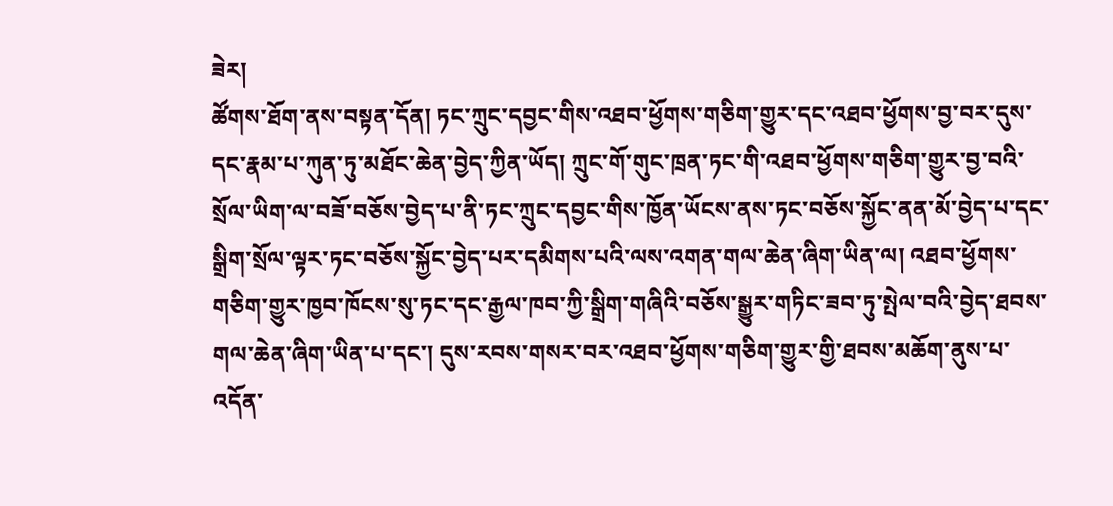ཟེར།
ཚོགས་ཐོག་ནས་བསྟན་དོན། ཏང་ཀྲུང་དབྱང་གིས་འཐབ་ཕྱོགས་གཅིག་གྱུར་དང་འཐབ་ཕྱོགས་བྱ་བར་དུས་དང་རྣམ་པ་ཀུན་ཏུ་མཐོང་ཆེན་བྱེད་ཀྱིན་ཡོད། ཀྲུང་གོ་གུང་ཁྲན་ཏང་གི་འཐབ་ཕྱོགས་གཅིག་གྱུར་བྱ་བའི་སྲོལ་ཡིག་ལ་བཟོ་བཅོས་བྱེད་པ་ནི་ཏང་ཀྲུང་དབྱང་གིས་ཁྱོན་ཡོངས་ནས་ཏང་བཅོས་སྐྱོང་ནན་མོ་བྱེད་པ་དང་སྒྲིག་སྲོལ་ལྟར་ཏང་བཅོས་སྐྱོང་བྱེད་པར་དམིགས་པའི་ལས་འགན་གལ་ཆེན་ཞིག་ཡིན་ལ། འཐབ་ཕྱོགས་གཅིག་གྱུར་ཁྱབ་ཁོངས་སུ་ཏང་དང་རྒྱལ་ཁབ་ཀྱི་སྒྲིག་གཞིའི་བཅོས་སྒྱུར་གཏིང་ཟབ་ཏུ་སྤེལ་བའི་བྱེད་ཐབས་གལ་ཆེན་ཞིག་ཡིན་པ་དང་། དུས་རབས་གསར་བར་འཐབ་ཕྱོགས་གཅིག་གྱུར་གྱི་ཐབས་མཆོག་ནུས་པ་འདོན་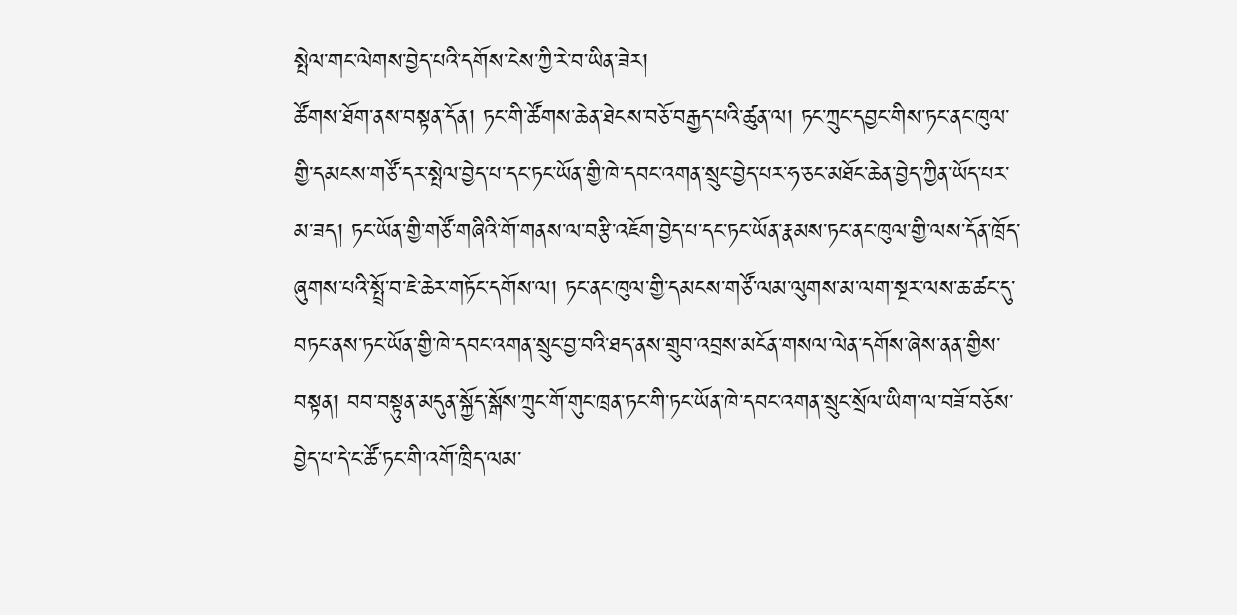སྤེལ་གང་ལེགས་བྱེད་པའི་དགོས་ངེས་ཀྱི་རེ་བ་ཡིན་ཟེར།
ཚོགས་ཐོག་ནས་བསྟན་དོན། ཏང་གི་ཚོགས་ཆེན་ཐེངས་བཅོ་བརྒྱད་པའི་ཚུན་ལ། ཏང་ཀྲུང་དབྱང་གིས་ཏང་ནང་ཁུལ་གྱི་དམངས་གཙོ་དར་སྤེལ་བྱེད་པ་དང་ཏང་ཡོན་གྱི་ཁེ་དབང་འགན་སྲུང་བྱེད་པར་ཧ་ཅང་མཐོང་ཆེན་བྱེད་ཀྱིན་ཡོད་པར་མ་ཟད། ཏང་ཡོན་གྱི་གཙོ་གཞིའི་གོ་གནས་ལ་བརྩི་འཇོག་བྱེད་པ་དང་ཏང་ཡོན་རྣམས་ཏང་ནང་ཁུལ་གྱི་ལས་དོན་ཁྲོད་ཞུགས་པའི་སྤྲོ་བ་ཇེ་ཆེར་གཏོང་དགོས་ལ། ཏང་ནང་ཁུལ་གྱི་དམངས་གཙོ་ལམ་ལུགས་མ་ལག་སྔར་ལས་ཆ་ཚང་དུ་བཏང་ནས་ཏང་ཡོན་གྱི་ཁེ་དབང་འགན་སྲུང་བྱ་བའི་ཐད་ནས་གྲུབ་འབྲས་མངོན་གསལ་ལེན་དགོས་ཞེས་ནན་གྱིས་བསྟན། བབ་བསྟུན་མདུན་སྐྱོད་སྒོས་ཀྲུང་གོ་གུང་ཁྲན་ཏང་གི་ཏང་ཡོན་ཁེ་དབང་འགན་སྲུང་སྲོལ་ཡིག་ལ་བཟོ་བཅོས་བྱེད་པ་དེ་ང་ཚོ་ཏང་གི་འགོ་ཁྲིད་ལམ་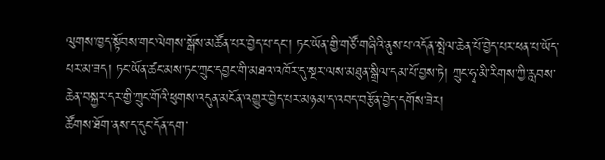ལུགས་ཁྱད་སྟོབས་གང་ལེགས་སྒོས་མཚོན་པར་བྱེད་པ་དང་། ཏང་ཡོན་གྱི་གཙོ་གཞིའི་ནུས་པ་འདོན་སྤེལ་ཆེན་པོ་བྱེད་པར་ཕན་པ་ཡོད་པར་མ་ཟད། ཏང་ཡོན་ཚང་མས་ཏང་ཀྲུང་དབྱང་གི་མཐའ་འཁོར་དུ་སྔར་ལས་མཐུན་སྒྲིལ་དམ་པོ་བྱས་ཏེ། ཀྲུང་ཧྭ་མི་རིགས་ཀྱི་རླབས་ཆེན་བསྐྱར་དར་གྱི་ཀྲུང་གོའི་ཕུགས་འདུན་མངོན་འགྱུར་བྱེད་པར་མཉམ་ད་འབད་བརྩོན་བྱེད་དགོས་ཟེར།
ཚོགས་ཐོག་ནས་ད་དུང་དོན་དག་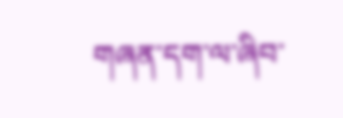གཞན་དག་ལ་ཞིབ་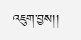འཇུག་བྱས།།